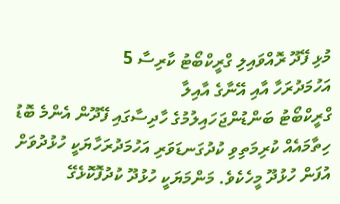މުޅި ފޭދޫ ރޮއްވައިލި ގްރީކްބޯޓު ކާރިސާ 5
އަހުމަދުރަހާ އާއި އޭނާގެ އާއިލާ
ގްރީކްބޯޓު ބަންޑުންޖަހައިލުމުގެ ހާދިސާގައި ފޭދޫން އެންމެ ބޮޑު ހިތާމައެއް ކުރިމަތިވި ކުދުގަނޑަވަރި އަހުމަދުރަހާޔަކީ ހުޅުދުވަށް އުފަން ހުޅުދޫ މީހެކެވެ. މަންމަޔަކީ ހުޅުދޫ ކުދުފޮކޮޅެގޭ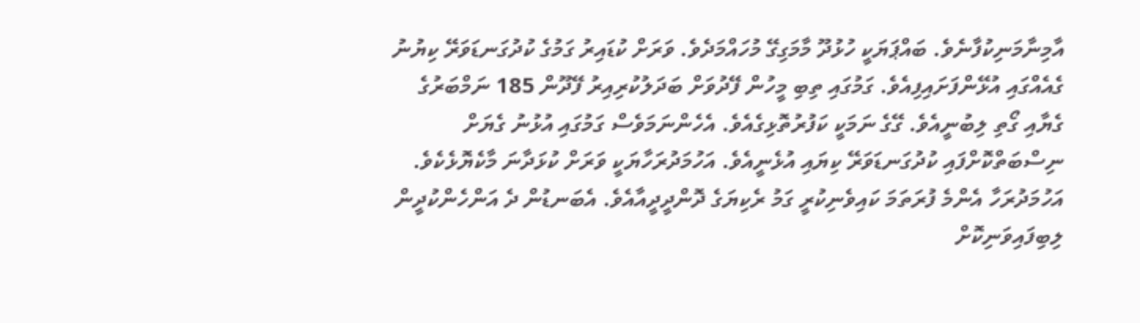އާމިނާމަނިކުފާނެވެ. ބައްޕަޔަކީ ހުޅުދޫ މާމަގިގޭ މުހައްމަދެވެ. ވަރަށް ކުޑައިރު ގަމުގެ ކުދުގަނޑަވަރޭ ކިޔުނު ގެއެއްގައި އުޅޭންފަށައިފިއެވެ. ގަމުގައި ތިބި މީހުން ފޭދުވަށް ބަދަލުކުރިއިރު ފޭދޫން 185 ނަމްބަރުގެ ގެޔާއި ގޯތި ލިބުނީއެވެ. ގޭގެ ނަމަކީ ކަފުރުތޮޅިގެއެވެ. އެހެންނަމަވެސް ގަމުގައި އުޅުނު ގެޔަށް ނިސްބަތްކޮށްފައި ކުދުގަނޑަވަރޭ ކިޔައި އުޅެނީއެވެ. އަހުމަދުރަހާޔަކީ ވަރަށް ކުޅަދާނަ މާކެޔޮޅެކެވެ.
އަހުމަދުރަހާ އެންމެ ފުރަތަމަ ކައިވެނިކުރީ ގަމު ރެކިޔަގެ ދޮންދީދީއާއެވެ. އެބަނޑުން ދެ އަންހެންކުދީން ލިބިފައިވަނިކޮށް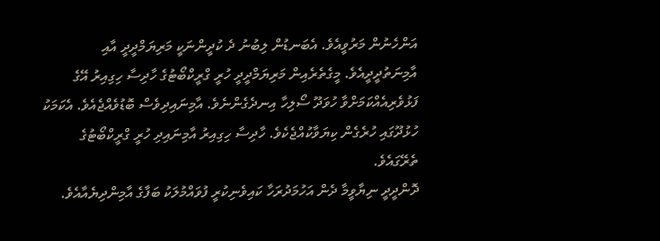އަންހެނުން މަރުވީއެވެ. އެބަނޑުން ލިބުނު ދެ ކުދީންނަކީ މަރިޔަމްދީދީ އާއި އާމިނަތުދީދީއެވެ. މީގެތެރެއިން މަރިޔަމްދީދީ ހުރީ ގްރީކްބޯޓުގެ ހާދިސާ ހިގިއިރު އޭގެ ފަޅުވެރިއެއްކަމަށްވާ ހުވަދޫ ސޯލިހާ އިނދެގެންނެވެ. އާމިނައިދިވެސް ބޮޑުވެއްޖެއެވެ. އެކަމަކު ހުޅުދޫގައި ހުރެގެން ކިޔަވާކުއްޖެކެވެ. ހާދިސާ ހިގިއިރު އާމިނައިދި ހުރީ ގްރީކްބޯޓުގެ ތެރޭގައެވެ.
ދޮންދީދީ ނިޔާވީމާ ދެން އަހުމަދުރަހާ ކައިވެނިކުރީ ފުވައްމުލަކު ބަފާގެ އާމިންދިޔެއާއެވެ.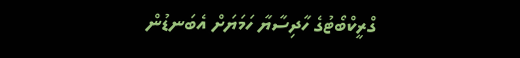ގްރީކްބޯޓުގެ ހާދިސާޔާ ހަމަޔަށް އެބަނޑުން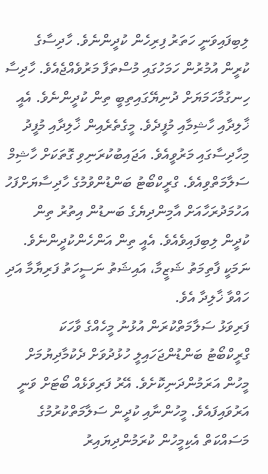ލިބިފައިވަނީ ހަތަރު ފިރިހެން ކުދީންނެވެ. ހާދިސާގެ ކުރީން އުމުރުން ހަމަހުގައި މުސްތަފާ މަރުވެއްޖެއެވެ. ހާދިސާ ހިނގުމާހަމަޔަށް ދުނިޔޭގައިތިބީ ތިން ކުދީންނެވެ. އެއީ ޚާލިދާއި ހާޝިމާއި މުފީދެވެ. މީގެތެރެއިން ޚާލިދާއި މުފީދު މިހާދިސާގައި މަރުވީއެވެ. އަޖައިބުކުރަނިވި ގޮތަކަށް ހާޝިމް ސަލާމަތްވިއެވެ. ގްރީކްބޯޓު ބަންޑުންވުމުގެ ހާދިސާޔަށްފަހު އަހުމަދުރަހާއަށް އާމިންދިޔެގެ ބަނޑުން އިތުރު ތިން ކުދީން ލިބިފައިވެއެވެ. އެއީ ތިން އަންހެންކުދީންނެވެ. ނަމަކީ ފާތިމަތު ޝަޒީމާ، އައިޝަތު ނަސީހަތު ފަރިޔާމާ އަދި ހައްވާ ޚާލިދާ އެވެ.
ފަރިވަޅު ސަލާމަތްކުރަން އުޅުނު މީހެއްގެ ވާހަކަ
ގްރީކްބޯޓު ބަންޑުންޖަހައިލީ ހުޅުދުވަށް ދެކުމާދިޔުމަށް މީހުން އަރަމުންދަނިކޮށެވެ. އޭރު ފަރިވަޅެއް ބޯޓަށް ވަނީ އަރުވައިފައެވެ. މީހުންނާއި ކުދީން ސަލާމަތްކުރުމުގެ މަސައްކަތް އެކިމީހުން ކުރަމުންދިޔައިރު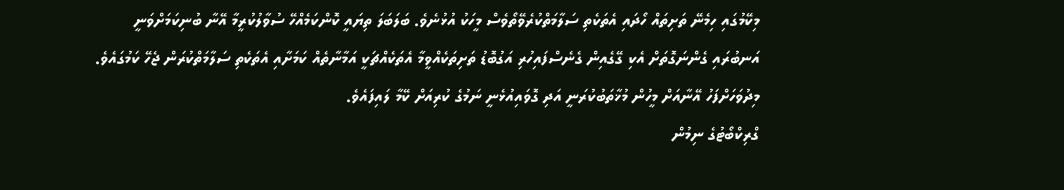މިކޭމުގައި ހިމެނޭ ތަށިތައް ހޯދައި އެތަކެތި ސަލާމަތްކުރެވޭތޯވެސް މީހަކު އުޅުނެވެ. ބަލަބަލަ ތިޔައީ ކޮންކަމެއްހޭ ސުވާލުކުރީމާ އޭނާ ބުނިކަމަށްވަނީ އަނބުރައި ގެންނަގޮތަށް އެކި ގޭގެއިން ގެނެސްފައިހުރި އަގުބޮޑު ތަށިތަކެއްވީމާ އެތަކެއްޗަކީ އަމާނާތެއް ކަމަށާއި އެތަކެތި ސަލާމަތްކުރަން ޖެހޭ ކަމުގައެވެ. މިދުވަހަށްފަހު އޭނާއަށް މީހުން މުޚާތަބުކުރަނީ އަދި ގޮވައިއުޅެނީ ނަމުގެ ކުރިއަށް ކޭމާ ލައިފައެވެ.
ގްރިކްބޯޓުގެ ނިމުން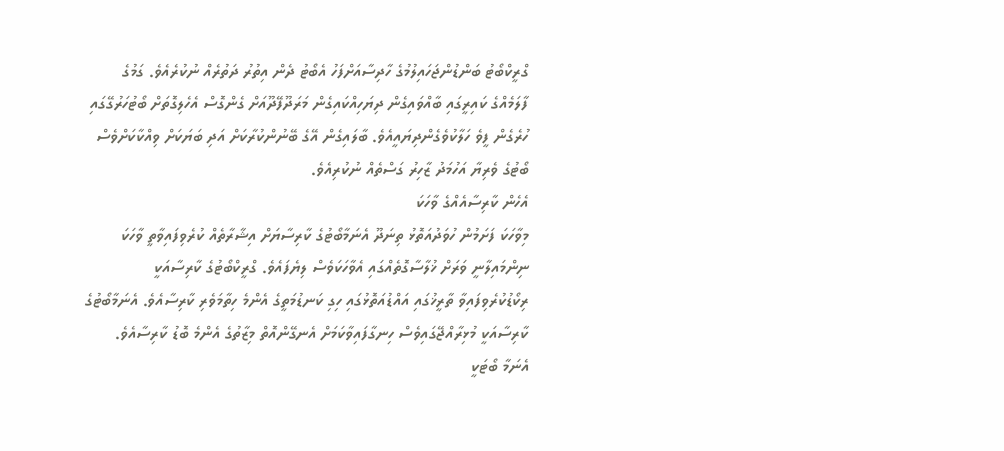ގްރީކްބޯޓު ބަންޑުންޖަހައިލުމުގެ ހާދިސާއަށްފަހު އެބޯޓު ދެން އިތުރު ދަތުރެއް ނުކުރެއެވެ. ގަމުގެ ފާލަމެއްގެ ކައިރީގައި ބާއްވައިގެން ދިޔަހިއްކައިގެން މަރަދޫފޭދޫއަށް ގެންގޮސް އެހެލިގޮތަށް ބޯޓުހަރުގޭގައި ހުރެގެން ފީވެ ހަލާކުވެގެންދިޔައީއެވެ. ބާލައިގެން އޭގެ ބޭނުންކުރާކަށް އަދި ބަޔަކަށް ވިއްކާކަށްވެސް ބޯޓުގެ ވެރިޔާ އަހުމަދު ޒާހިރު ގަސްތެއް ނުކުރިއެވެ.
އެހެން ކާރިސާއެއްގެ ވާހަކަ
މިވާހަކަ ފަށަމުން ހުވަދުއަތޮޅު ތިނަދޫ އެނަމާބޯޓުގެ ކާރިސާޔަށް އިޝާރާތެއް ކުރެވިފައިވާތީ ވާހަކަ ނިންމައިލާނީ ވަރަށް ޚުލާސާގޮތެއްގައި އެވާހަކަވެސް ލިޔެފައެވެ. ގްރީކްބޯޓުގެ ކާރިސާއަކީ ރިކޯޑުކުރެވިފައިވާ ތާރީޚުގައި އައްޑުއަތޮޅުގައި ހިގި ކަނޑުމަތީގެ އެންމެ ހިތާމަވެރި ކާރިސާއެވެ. އެނަމާބޯޓުގެ ކާރިސާއަކީ މުޅިރާއްޖޭގައިވެސް ހިނގާފައިވާކަމަށް އެނގޭންއޮތް މިޒާތުގެ އެންމެ ބޮޑު ކާރިސާއެވެ.
އެނަމާ ބޯޓަކީ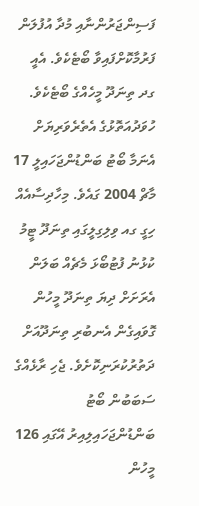ފަސިންޖަރުންނާއި މުދާ އުފުލަން ފަރުމާކޮށްފައިވާ ބޯޓެކެވެ. އެއީ ގދ ތިނަދޫ މީހެއްގެ ބޯޓެކެވެ. ހުވަދުއަތޮޅުގެ އެތެރެވަރިޔަށް އެނަމާ ބޯޓު ބަންޑުންޖަހައިލީ 17 މާޗް 2004 ގައެވެ. މިހާދިސާއެއް ހިގީ ގއ ވިލިގިލީގައި ތިނަދޫ ޓީމު ކުޅުނު ފުޓުބޯޅަ މެޗެއް ބަލަން އެރަށަށް ދިޔަ ތިނަދޫ މީހުން ގޮވައިގެން އެނބުރި ތިނަދޫއަށް ދަތުރުކުރަނިކޮށެވެ. ޖެހި ރާޅެއްގެ ސަބަބުން ބޯޓު ބަންޑުންޖަހައިލިއިރު އޭގައި 126 މީހުން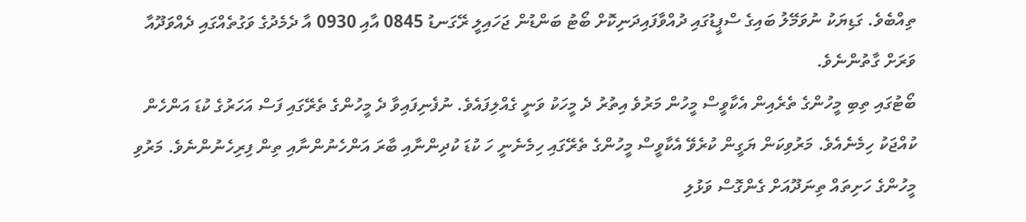ތިއްބެވެ. ގަޑިޔަކު ނުވަމޭލު ބައިގެ ސްޕީޑުގައި ދުއްވާފައިދަނިކޮށް ބޯޓު ބަންޑުން ޖަހައިލީ ރޭގަނޑު 0845 އާއި 0930 އާ ދެމެދުގެ ވަގުތެއްގައި ދެއްވަދޫއާ ވަރަށް ގާތުންނެވެ.
ބޯޓުގައި ތިބި މީހުންގެ ތެރެއިން އެކާވީސް މީހުން މަރުވެ އިތުރު ދެ މީހަކު ވަނީ ގެއްލިފައެވެ. ނުފެނިފައިވާ ދެ މީހުންގެ ތެރޭގައި ފަސް އަހަރުގެ ކުޑަ އަންހެން ކުއްޖަކު ހިމެނެއެވެ. މަރުވިކަން ޔަގީން ކުރެވޭ އެކާވީސް މީހުންގެ ތެރޭގައި ހިމެނެނީ ހަ ކުޑަ ކުދިންނާއި ބާރަ އަންހެނުންނާއި ތިން ފިރިހެނުންނެވެ. މަރުވި މީހުންގެ ހަށިތައް ތިނަދޫއަށް ގެންގޮސް ވަޅުލި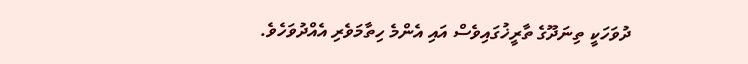ދުވަހަކީ ތިނަދޫގެ ތާރީޚުގައިވެސް އައި އެންމެ ހިތާމަވެރި އެއްދުވަހެވެ.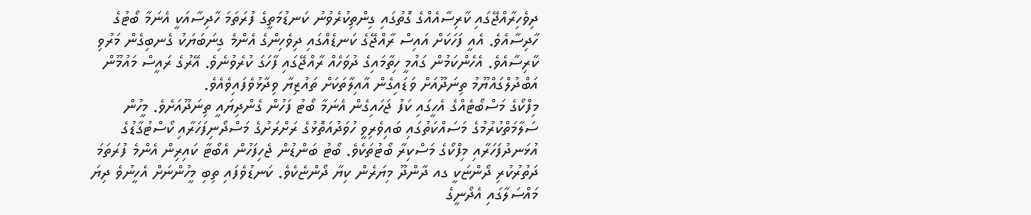ދިވެހިރާއްޖޭގައި ކާރިސާއެއްގެ ގޮތުގައި ގިންތިކުރެވުނު ކަނޑުމަތީގެ ފުރަތަމަ ހާދިސާއަކީ އެނަމާ ބޯޓުގެ ހާދިސާއެވެ. އެއީ ފަހަކަށް އައިސް ރާއްޖޭގެ ކަނޑެއްގައި ދިވެހިންގެ އެންމެ ގިނަބަޔަކު ގެނބިގެން މަރުވި ކާރިސާއެވެ. އެހެންކަމުން ގައުމީ ހިތާމައިގެ ދުވަހެއް ރާއްޖޭގައި ފާހަގަ ކުރެވުނެވެ. އޭރުގެ ރައީސް މައުމޫން އަބްދުލްގައްޔޫމު ތިނަދޫއަށް ވަޑައިގެން އާއިލާތަކަށް ތައުޒިޔާ ވިދާޅުވެފައިވެއެވެ.
މިފްކޯގެ މަސްބޯޓެއްގެ އެހީގައި ކަފު ޖަހައިގެން އެނަމާ ބޯޓު ފަހުން ގެންދިޔައީ ތިނަދޫއަށެވެ. މީހުން ސަލާމަތްކުރުމުގެ މަސައްކަތުގައި ބައިވެރިވީ ހުވަދުއަތޮޅުގެ ރަށްރަށުގެ މަސްދޯނިފަހަރާއި ކޯސްޓުގާޑުގެ އުޅަނދުފަހަރާއި މިފްކޯގެ މަސްކިރާ ބޯޓުތަކެވެ. ބޯޓު ބަންޑުން ޖެހިފަހުން އެބޯޓާ ކައިރިން އެންމެ ފުރަތަމަ ދަތުރުކުރި ދޯންޏަކީ ގއ ދާންދޫ މިޔަރެން ކިޔާ ދޯންޏެކެވެ. ކަނޑުވެފައި ތިބި މީހުންނަށް އެހީނުވެ ދިޔަ މައްސަލާގައި އެދޯނީގެ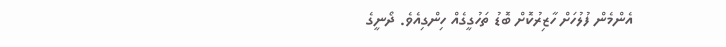އެންމެން ފުލުހަށް ހާޒިރުކޮށް ބޮޑު ތަހުގީގެއް ހިންގިއެވެ. ދޯނީގެ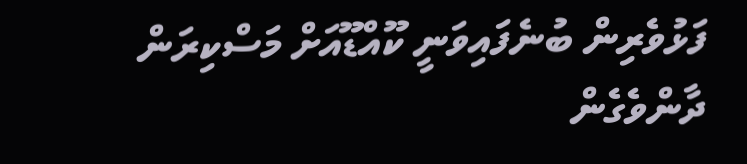ފަޅުވެރިން ބުނެފައިވަނީ ކޫއްޑޫއަށް މަސްކިރަން ދާންވެގެން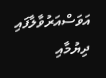އަވަސްއަރުވާލާފައި ދިޔުމާއި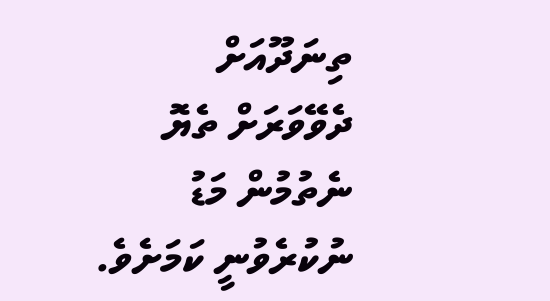ތިނަދޫއަށް ދެވޭވަރަށް ތެޔޮ ނެތުމުން މަޑު ނުކުރެވުނީ ކަމަށެވެ.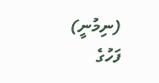(ނިމުނީ)
ފަހުގެ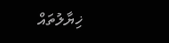ޚިޔާލުތައް